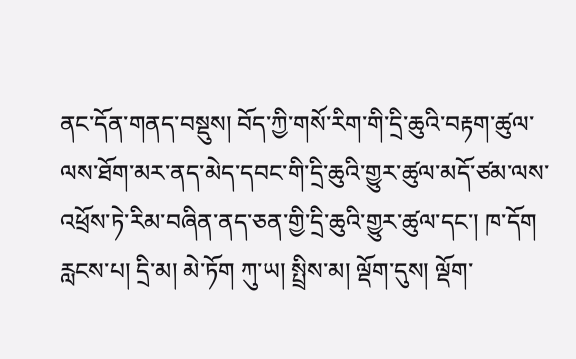ནང་དོན་གནད་བསྡུས། བོད་ཀྱི་གསོ་རིག་གི་དྲི་ཆུའི་བརྟག་ཚུལ་ལས་ཐོག་མར་ནད་མེད་དབང་གི་དྲི་ཆུའི་གྱུར་ཚུལ་མདོ་ཙམ་ལས་འཕྲོས་ཏེ་རིམ་བཞིན་ནད་ཅན་གྱི་དྲི་ཆུའི་གྱུར་ཚུལ་དང་། ཁ་དོག རླངས་པ། དྲི་མ། མེ་ཏོག ཀུ་ཡ། སྤྲིས་མ། ལྡོག་དུས། ལྡོག་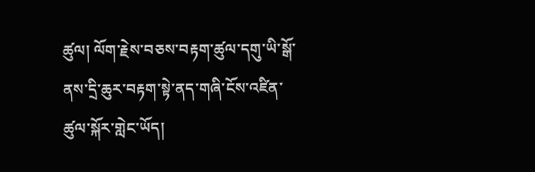ཚུལ། ལོག་རྗེས་བཅས་བརྟག་ཚུལ་དགུ་ཡི་སྒོ་ནས་དྲི་ཆུར་བརྟག་སྟེ་ནད་གཞི་ངོས་འཛིན་ཚུལ་སྐོར་གླེང་ཡོད།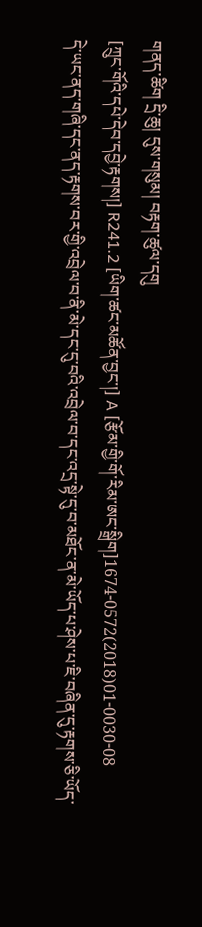གནད་ཚིག དྲི་ཆུ། དུས་གསུམ། བརྟག་ཚུལ་དགུ
[ཀྲུང་གོའི་དཔེ་དེབ་དབྱེ་རྟགས།] R241.2 [ཡིག་ཚང་མཚོན་བྱང་།] A [རྩོམ་གྱི་གོ་རིམ་ཨང་སྒྲིག]1674-0572(2018)01-0030-08
དེ་ཡང་ནད་གཞི་དང་ནད་རྟགས་བར་གྱི་འབྲེལ་བ་ནི་མེ་དང་དུ་བའི་འབྲེལ་བ་དང་འདྲ་སྟེ་དུ་བ་མཐོང་ན་མེ་ཡོད་པ་ཤེས་པ་ཇི་བཞིན་དུ་རྟགས་ཅི་ཡོད་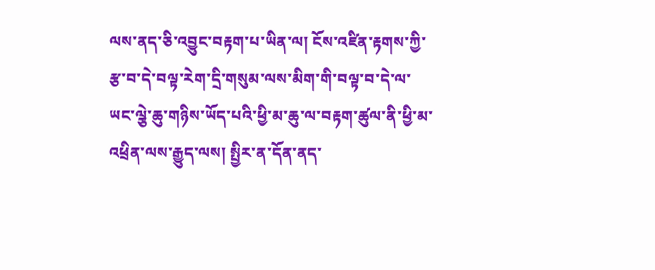ལས་ནད་ཅི་འབྱུང་བརྟག་པ་ཡིན་ལ། ངོས་འཛིན་རྟགས་ཀྱི་རྩ་བ་དེ་བལྟ་རེག་དྲི་གསུམ་ལས་མིག་གི་བལྟ་བ་དེ་ལ་ཡང་ལྕེ་ཆུ་གཉིས་ཡོད་པའི་ཕྱི་མ་ཆུ་ལ་བརྟག་ཚུལ་ནི་ཕྱི་མ་འཕྲིན་ལས་རྒྱུད་ལས། སྤྱིར་ན་དོན་ནད་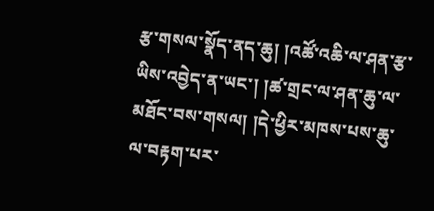རྩ་གསལ་སྣོད་ནད་ཆུ། །འཚོ་འཆི་ལ་ཤན་རྩ་ཡིས་འབྱེད་ན་ཡང་། །ཚ་གྲང་ལ་ཤན་ཆུ་ལ་མཐོང་བས་གསལ། །དེ་ཕྱིར་མཁས་པས་ཆུ་ལ་བརྟག་པར་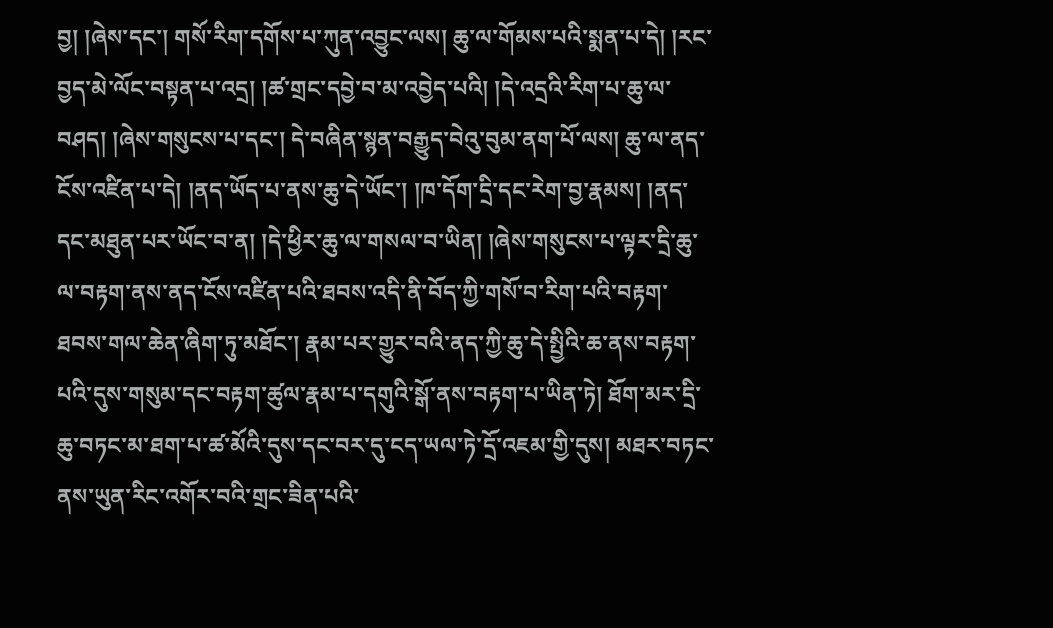བྱ། །ཞེས་དང་། གསོ་རིག་དགོས་པ་ཀུན་འབྱུང་ལས། ཆུ་ལ་གོམས་པའི་སྨན་པ་དེ། །རང་བྱད་མེ་ལོང་བསྟན་པ་འདྲ། །ཚ་གྲང་དབྱེ་བ་མ་འབྱེད་པའི། །དེ་འདྲའི་རིག་པ་ཆུ་ལ་བཤད། །ཞེས་གསུངས་པ་དང་། དེ་བཞིན་སྙན་བརྒྱུད་བེའུ་བུམ་ནག་པོ་ལས། ཆུ་ལ་ནད་ངོས་འཛིན་པ་དེ། །ནད་ཡོད་པ་ནས་ཆུ་དེ་ཡོང་། །ཁ་དོག་དྲི་དང་རེག་བྱ་རྣམས། །ནད་དང་མཐུན་པར་ཡོང་བ་ན། །དེ་ཕྱིར་ཆུ་ལ་གསལ་བ་ཡིན། །ཞེས་གསུངས་པ་ལྟར་དྲི་ཆུ་ལ་བརྟག་ནས་ནད་ངོས་འཛིན་པའི་ཐབས་འདི་ནི་བོད་ཀྱི་གསོ་བ་རིག་པའི་བརྟག་ཐབས་གལ་ཆེན་ཞིག་ཏུ་མཐོང་། རྣམ་པར་གྱུར་བའི་ནད་ཀྱི་ཆུ་དེ་སྤྱིའི་ཆ་ནས་བརྟག་པའི་དུས་གསུམ་དང་བརྟག་ཚུལ་རྣམ་པ་དགུའི་སྒོ་ནས་བརྟག་པ་ཡིན་ཏེ། ཐོག་མར་དྲི་ཆུ་བཏང་མ་ཐག་པ་ཚ་མོའི་དུས་དང་བར་དུ་ངད་ཡལ་ཏེ་དྲོ་འཇམ་གྱི་དུས། མཐར་བཏང་ནས་ཡུན་རིང་འགོར་བའི་གྲང་ཟིན་པའི་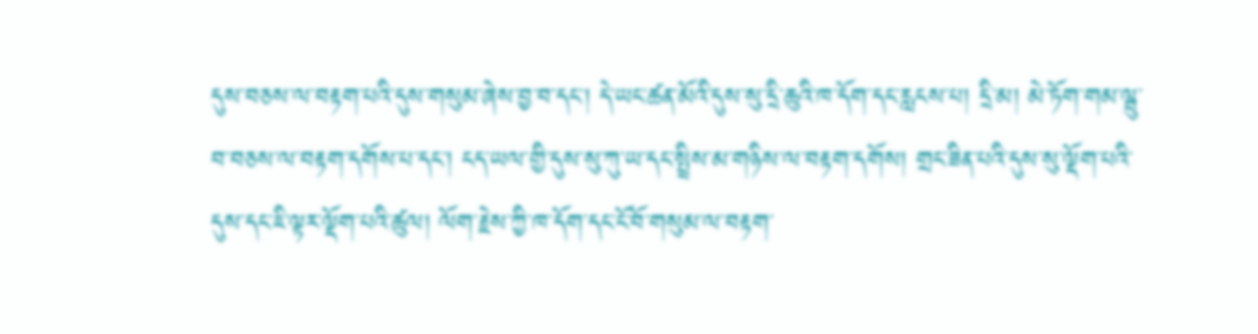དུས་བཅས་ལ་བརྟག་པའི་དུས་གསུམ་ཞེས་བྱ་བ་དང་། དེ་ཡང་ཚན་མོའི་དུས་སུ་དྲི་ཆུའི་ཁ་དོག་དང་རླངས་པ། དྲི་མ། མེ་ཏོག་གམ་ལྦུ་བ་བཅས་ལ་བརྟག་དགོས་པ་དང་། ངད་ཡལ་གྱི་དུས་སུ་ཀུ་ཡ་དང་སྤྲིས་མ་གཉིས་ལ་བརྟག་དགོས། གྲང་ཟིན་པའི་དུས་སུ་ལྡོག་པའི་དུས་དང་ཇི་ལྟར་ལྡོག་པའི་ཚུལ། ལོག་རྗེས་ཀྱི་ཁ་དོག་དང་ངོ་བོ་གསུམ་ལ་བརྟག་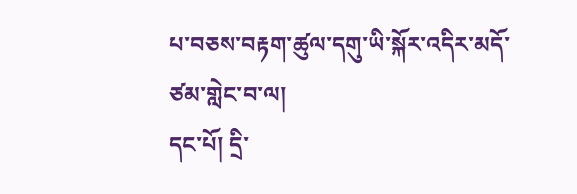པ་བཅས་བརྟག་ཚུལ་དགུ་ཡི་སྐོར་འདིར་མདོ་ཙམ་གླེང་བ་ལ།
དང་པོ། དྲི་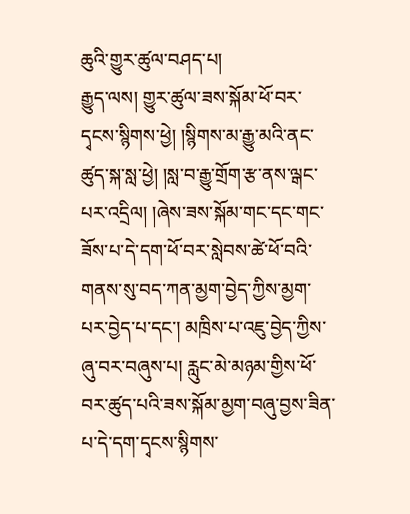ཆུའི་གྱུར་ཚུལ་བཤད་པ།
རྒྱུད་ལས། གྱུར་ཚུལ་ཟས་སྐོམ་ཕོ་བར་དྭངས་སྙིགས་ཕྱེ། །སྙིགས་མ་རྒྱུ་མའི་ནང་ཚུད་སྐ་སླ་ཕྱེ། །སླ་བ་རྒྱུ་གྲོག་རྩ་ནས་ལྒང་པར་འདྲིལ། །ཞེས་ཟས་སྐོམ་གང་དང་གང་ཟོས་པ་དེ་དག་ཕོ་བར་སླེབས་ཚེ་ཕོ་བའི་གནས་སུ་བད་ཀན་མྱག་བྱེད་ཀྱིས་མྱག་པར་བྱེད་པ་དང་། མཁྲིས་པ་འཇུ་བྱེད་ཀྱིས་ཞུ་བར་བཞུས་པ། རླུང་མེ་མཉམ་གྱིས་ཕོ་བར་ཚུད་པའི་ཟས་སྐོམ་མྱག་བཞུ་བྱས་ཟིན་པ་དེ་དག་དྭངས་སྙིགས་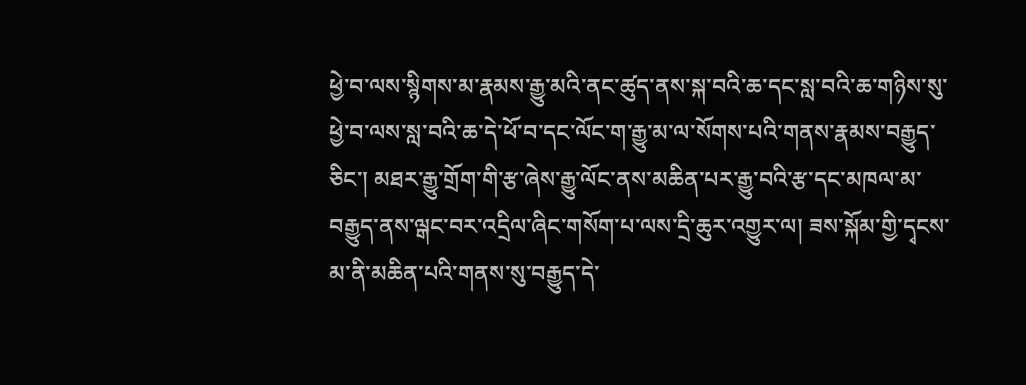ཕྱེ་བ་ལས་སྙིགས་མ་རྣམས་རྒྱུ་མའི་ནང་ཚུད་ནས་སྐ་བའི་ཆ་དང་སླ་བའི་ཆ་གཉིས་སུ་ཕྱེ་བ་ལས་སླ་བའི་ཆ་དེ་ཕོ་བ་དང་ལོང་ག་རྒྱུ་མ་ལ་སོགས་པའི་གནས་རྣམས་བརྒྱུད་ཅིང་། མཐར་རྒྱུ་གྲོག་གི་རྩ་ཞེས་རྒྱུ་ལོང་ནས་མཆིན་པར་རྒྱུ་བའི་རྩ་དང་མཁལ་མ་བརྒྱུད་ནས་ལྒང་བར་འདྲིལ་ཞིང་གསོག་པ་ལས་དྲི་ཆུར་འགྱུར་ལ། ཟས་སྐོམ་གྱི་དྭངས་མ་ནི་མཆིན་པའི་གནས་སུ་བརྒྱུད་དེ་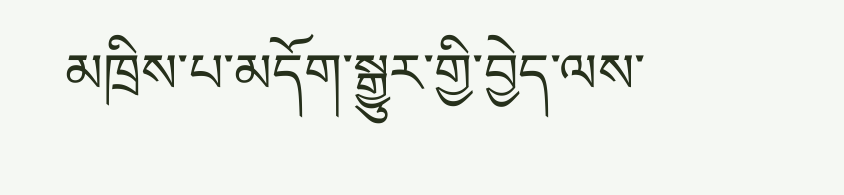མཁྲིས་པ་མདོག་སྒྱུར་གྱི་བྱེད་ལས་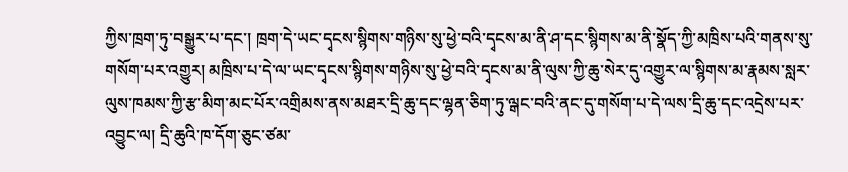ཀྱིས་ཁྲག་ཏུ་བསྒྱུར་པ་དང་། ཁྲག་དེ་ཡང་དྭངས་སྙིགས་གཉིས་སུ་ཕྱེ་བའི་དྭངས་མ་ནི་ཤ་དང་སྙིགས་མ་ནི་སྣོད་ཀྱི་མཁྲིས་པའི་གནས་སུ་གསོག་པར་འགྱུར། མཁྲིས་པ་དེ་ལ་ཡང་དྭངས་སྙིགས་གཉིས་སུ་ཕྱེ་བའི་དྭངས་མ་ནི་ལུས་ཀྱི་ཆུ་སེར་དུ་འགྱུར་ལ་སྙིགས་མ་རྣམས་སླར་ལུས་ཁམས་ཀྱི་རྩ་མིག་མང་པོར་འགྲིམས་ནས་མཐར་དྲི་ཆུ་དང་ལྷན་ཅིག་ཏུ་ལྒང་བའི་ནང་དུ་གསོག་པ་དེ་ལས་དྲི་ཆུ་དང་འདྲེས་པར་འབྱུང་ལ། དྲི་ཆུའི་ཁ་དོག་ཅུང་ཙམ་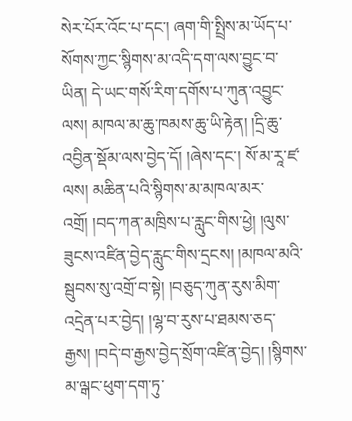སེར་པོར་འོང་པ་དང་། ཞག་གི་སྤྲིས་མ་ཡོད་པ་སོགས་ཀྱང་སྙིགས་མ་འདི་དག་ལས་བྱུང་བ་ཡིན། དེ་ཡང་གསོ་རིག་དགོས་པ་ཀུན་འབྱུང་ལས། མཁལ་མ་ཆུ་ཁམས་ཆུ་ཡི་རྟེན། །དྲི་ཆུ་འབྱིན་སྡོམ་ལས་བྱེད་དོ། །ཞེས་དང་། སོ་མ་རཱ་ཛ་ལས། མཆིན་པའི་སྙིགས་མ་མཁལ་མར་འགྲོ། །བད་ཀན་མཁྲིས་པ་རླུང་གིས་ཕྱེ། །ལུས་ཟུངས་འཛིན་བྱེད་རླུང་གིས་དྲངས། །མཁལ་མའི་སྦུབས་སུ་འགྲོ་བ་སྟེ། །བཅུད་ཀུན་རུས་མིག་འདྲེན་པར་བྱེད། །ལྷ་བ་རུས་པ་ཐམས་ཅད་རྒྱས། །བདེ་བ་རྒྱས་བྱེད་སྲོག་འཛིན་བྱེད། །སྙིགས་མ་ལྒང་ཕུག་དག་ཏུ་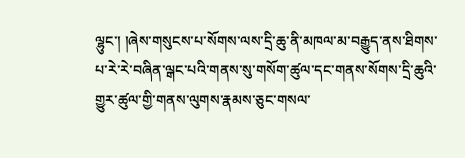ལྷུང་། །ཞེས་གསུངས་པ་སོགས་ལས་དྲི་ཆུ་ནི་མཁལ་མ་བརྒྱུད་ནས་ཐིགས་པ་རེ་རེ་བཞིན་ལྒང་པའི་གནས་སུ་གསོག་ཚུལ་དང་གནས་སོགས་དྲི་ཆུའི་གྱུར་ཚུལ་གྱི་གནས་ལུགས་རྣམས་ཅུང་གསལ་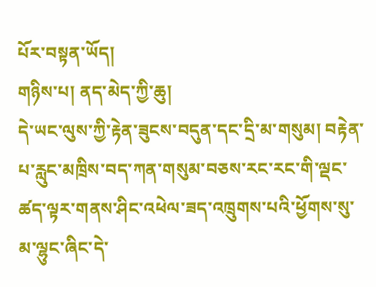པོར་བསྟན་ཡོད།
གཉིས་པ། ནད་མེད་ཀྱི་ཆུ།
དེ་ཡང་ལུས་ཀྱི་རྟེན་ཟུངས་བདུན་དང་དྲི་མ་གསུམ། བརྟེན་པ་རླུང་མཁྲིས་བད་ཀན་གསུམ་བཅས་རང་རང་གི་ལྡང་ཚད་ལྟར་གནས་ཤིང་འཕེལ་ཟད་འཁྲུགས་པའི་ཕྱོགས་སུ་མ་ལྷུང་ཞིང་དེ་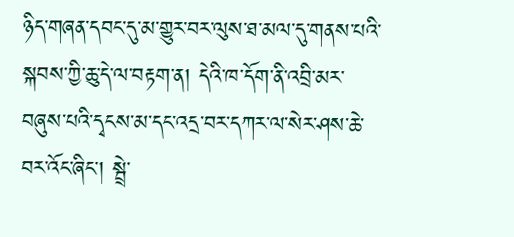ཉིད་གཞན་དབང་དུ་མ་གྱུར་བར་ལུས་ཐ་མལ་དུ་གནས་པའི་སྐབས་ཀྱི་ཆུ་དེ་ལ་བརྟག་ན། དེའི་ཁ་དོག་ནི་འབྲི་མར་བཞུས་པའི་དྭངས་མ་དང་འདྲ་བར་དཀར་ལ་སེར་ཤས་ཆེ་བར་འོང་ཞིང་། སྦྲེ་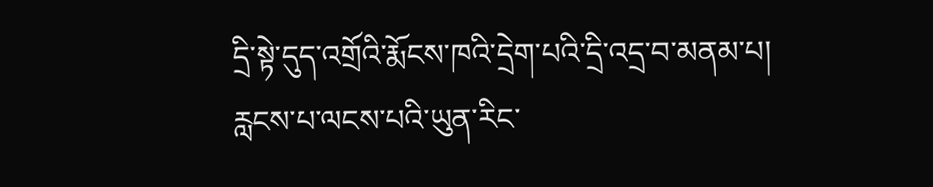དྲི་སྟེ་དུད་འགྲོའི་རྨོངས་ཁའི་དྲེག་པའི་དྲི་འདྲ་བ་མནམ་པ། རླངས་པ་ལངས་པའི་ཡུན་རིང་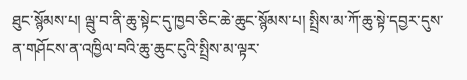ཐུང་སྙོམས་པ། ལྦུ་བ་ནི་ཆུ་སྟེང་དུ་ཁྱབ་ཅིང་ཆེ་ཆུང་སྙོམས་པ། སྤྲིས་མ་ཀོ་ཆུ་སྟེ་དབྱར་དུས་ན་གཤོངས་ན་འཁྱིལ་བའི་ཆུ་ཆུང་ངུའི་སྤྲིས་མ་ལྟར་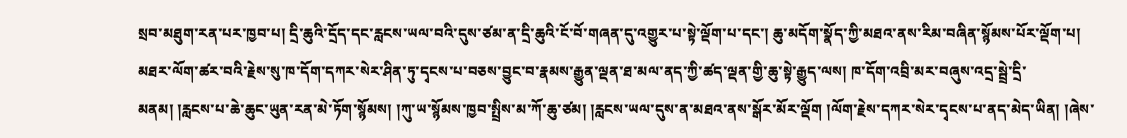སྲབ་མཐུག་རན་པར་ཁྱབ་པ། དྲི་ཆུའི་དྲོད་དང་རླངས་ཡལ་བའི་དུས་ཙམ་ན་དྲི་ཆུའི་ངོ་བོ་གཞན་དུ་འགྱུར་པ་སྟེ་ལྡོག་པ་དང་། ཆུ་མདོག་སྣོད་ཀྱི་མཐའ་ནས་རིམ་བཞིན་སྙོམས་པོར་ལྡོག་པ། མཐར་ལོག་ཚར་བའི་རྗེས་སུ་ཁ་དོག་དཀར་སེར་ཤིན་ཏུ་དྭངས་པ་བཅས་བྱུང་བ་རྣམས་རྒྱུན་ལྡན་ཐ་མལ་ནད་ཀྱི་ཚད་ལྡན་གྱི་ཆུ་སྟེ་རྒྱུད་ལས། ཁ་དོག་འབྲི་མར་བཞུས་འདྲ་སྦྲེ་དྲི་མནམ། །རླངས་པ་ཆེ་ཆུང་ཡུན་རན་མེ་ཏོག་སྙོམས། །ཀུ་ཡ་སྙོམས་ཁྱབ་སྤྲིས་མ་ཀོ་ཆུ་ཙམ། །རླངས་ཡལ་དུས་ན་མཐའ་ནས་སྒོར་མོར་ལྡོག །ལོག་རྗེས་དཀར་སེར་དྭངས་པ་ནད་མེད་ཡིན། །ཞེས་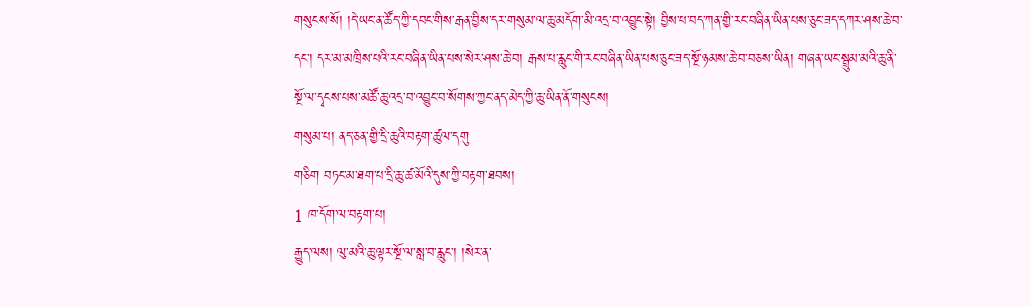གསུངས་སོ། །དེ་ཡང་ན་ཚོད་ཀྱི་དབང་གིས་རྒན་བྱིས་དར་གསུམ་ལ་ཆུ་མདོག་མི་འདྲ་བ་འབྱུང་སྟེ། བྱིས་པ་བད་ཀན་གྱི་རང་བཞིན་ཡིན་པས་ཅུང་ཟད་དཀར་ཤས་ཆེ་བ་དང་། དར་མ་མཁྲིས་པའི་རང་བཞིན་ཡིན་པས་སེར་ཤས་ཆེ་བ། རྒས་པ་རླུང་གི་རང་བཞིན་ཡིན་པས་ཅུང་ཟད་སྔོ་ཉམས་ཆེ་བ་བཅས་ཡིན། གཞན་ཡང་སྦྲུམ་མའི་ཆུ་ནི་སྔོ་ལ་དྭངས་པས་མཚོ་ཆུ་འདྲ་བ་འབྱུང་བ་སོགས་ཀྱང་ནད་མེད་ཀྱི་ཆུ་ཡིན་ནོ་གསུངས།
གསུམ་པ། ནད་ཅན་གྱི་དྲི་ཆུའི་བརྟག་ཚུལ་དགུ
གཅིག བཏང་མ་ཐག་པ་དྲི་ཆུ་ཚ་མོའི་དུས་ཀྱི་བརྟག་ཐབས།
1 ཁ་དོག་ལ་བརྟག་པ།
རྒྱུད་ལས། ལུ་མའི་ཆུ་ལྟར་སྔོ་ལ་སླ་བ་རླུང་། །སེར་ན་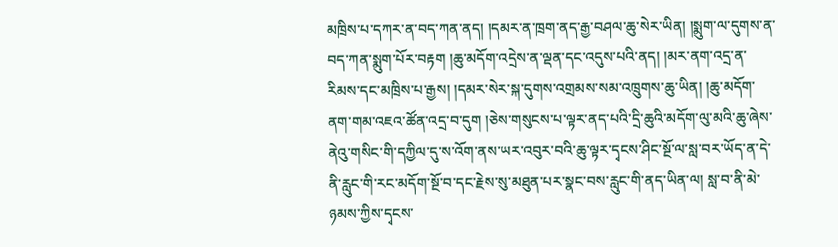མཁྲིས་པ་དཀར་ན་བད་ཀན་ནད། །དམར་ན་ཁྲག་ནད་རྒྱ་བཤལ་ཆུ་སེར་ཡིན། །སྨུག་ལ་དུགས་ན་བད་ཀན་སྨུག་པོར་བརྟག །ཆུ་མདོག་འདྲེས་ན་ལྡན་དང་འདུས་པའི་ནད། །མར་ནག་འདྲ་ན་རིམས་དང་མཁྲིས་པ་རྒྱས། །དམར་སེར་སྐ་དུགས་འགྲམས་སམ་འཁྲུགས་ཆུ་ཡིན། །ཆུ་མདོག་ནག་གམ་འཇའ་ཚོན་འདྲ་བ་དུག །ཅེས་གསུངས་པ་ལྟར་ནད་པའི་དྲི་ཆུའི་མདོག་ལུ་མའི་ཆུ་ཞེས་ནེའུ་གསིང་གི་དཀྱིལ་དུ་ས་འོག་ནས་ཡར་འབུར་བའི་ཆུ་ལྟར་དྭངས་ཤིང་སྔོ་ལ་སླ་བར་ཡོད་ན་དེ་ནི་རླུང་གི་རང་མདོག་སྔོ་བ་དང་རྗེས་སུ་མཐུན་པར་སྣང་བས་རླུང་གི་ནད་ཡིན་ལ། སླ་བ་ནི་མེ་ཉམས་ཀྱིས་དྭངས་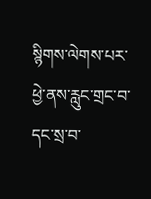སྙིགས་ལེགས་པར་ཕྱེ་ནས་རླུང་གྲང་བ་དང་སྲ་བ་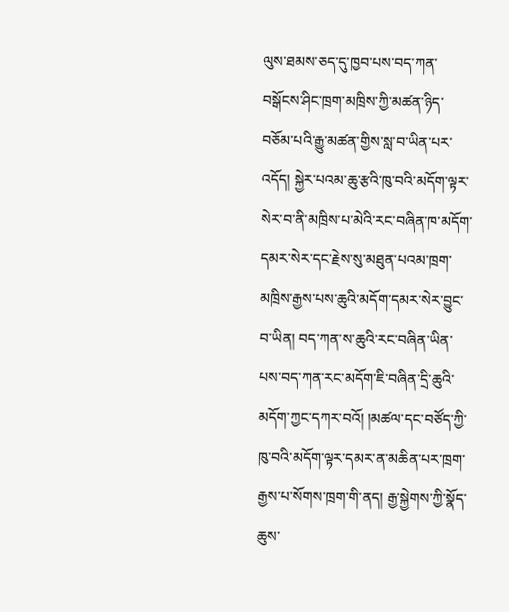ལུས་ཐམས་ཅད་དུ་ཁྱབ་པས་བད་ཀན་བསྒོངས་ཤིང་ཁྲག་མཁྲིས་ཀྱི་མཚན་ཉིད་བཅོམ་པའི་རྒྱུ་མཚན་གྱིས་སླ་བ་ཡིན་པར་འདོད། སྐྱེར་པའམ་ཆུ་རྩའི་ཁུ་བའི་མདོག་ལྟར་སེར་བ་ནི་མཁྲིས་པ་མེའི་རང་བཞིན་ཁ་མདོག་དམར་སེར་དང་རྗེས་སུ་མཐུན་པའམ་ཁྲག་མཁྲིས་རྒྱས་པས་ཆུའི་མདོག་དམར་སེར་བྱུང་བ་ཡིན། བད་ཀན་ས་ཆུའི་རང་བཞིན་ཡིན་པས་བད་ཀན་རང་མདོག་ཇི་བཞིན་དྲི་ཆུའི་མདོག་ཀྱང་དཀར་བའོ། །མཚལ་དང་བཙོད་ཀྱི་ཁུ་བའི་མདོག་ལྟར་དམར་ན་མཆིན་པར་ཁྲག་རྒྱས་པ་སོགས་ཁྲག་གི་ནད། རྒྱ་སྐྱེགས་ཀྱི་སྣོད་ཆུས་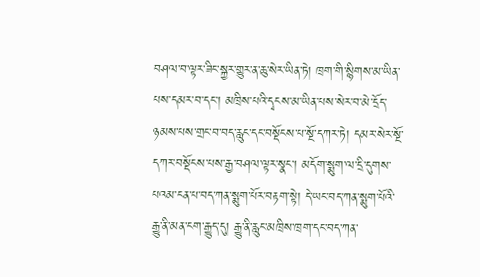བཤལ་བ་ལྟར་ཟིང་སྐྱར་གྱུར་ན་ཆུ་སེར་ཡིན་ཏེ། ཁྲག་གི་སྙིགས་མ་ཡིན་པས་དམར་བ་དང་། མཁྲིས་པའི་དྭངས་མ་ཡིན་པས་སེར་བ་མེ་དྲོད་ཉམས་པས་གྲང་བ་བད་རླུང་དང་བསྡོངས་པ་སྔོ་དཀར་ཏེ། དམར་སེར་སྔོ་དཀར་བསྡོངས་པས་རྒྱ་བཤལ་ལྟར་སྣང་། མདོག་སྨུག་ལ་དྲི་དུགས་པའམ་ངན་པ་བད་ཀན་སྨུག་པོར་བརྟག་སྟེ། དེ་ཡང་བད་ཀན་སྨུག་པོའི་རྒྱུ་ནི་མན་ངག་རྒྱུད་དུ། རྒྱུ་ནི་རླུང་མཁྲིས་ཁྲག་དང་བད་ཀན་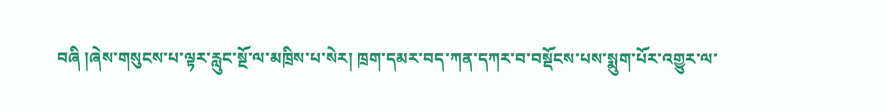བཞི །ཞེས་གསུངས་པ་ལྟར་རླུང་སྔོ་ལ་མཁྲིས་པ་སེར། ཁྲག་དམར་བད་ཀན་དཀར་བ་བསྡོངས་པས་སྨུག་པོར་འགྱུར་ལ་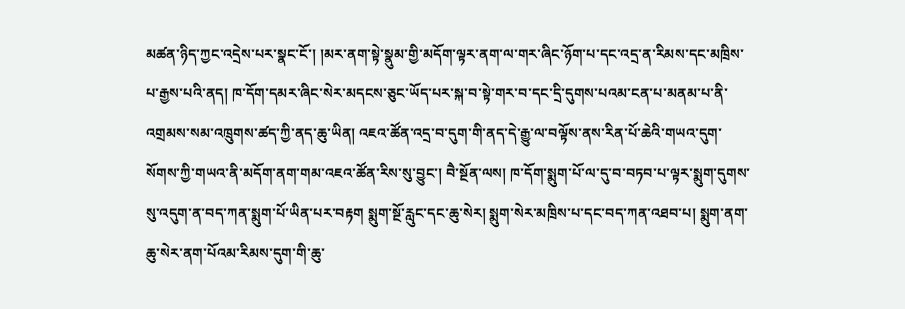མཚན་ཉིད་ཀྱང་འདྲེས་པར་སྣང་ངོ་། །མར་ནག་སྟེ་སྣུམ་གྱི་མདོག་ལྟར་ནག་ལ་གར་ཞིང་ཉོག་པ་དང་འདྲ་ན་རིམས་དང་མཁྲིས་པ་རྒྱས་པའི་ནད། ཁ་དོག་དམར་ཞིང་སེར་མདངས་ཅུང་ཡོད་པར་སྐ་བ་སྟེ་གར་བ་དང་དྲི་དུགས་པའམ་ངན་པ་མནམ་པ་ནི་འགྲམས་སམ་འཁྲུགས་ཚད་ཀྱི་ནད་ཆུ་ཡིན། འཇའ་ཚོན་འདྲ་བ་དུག་གི་ནད་དེ་རྒྱུ་ལ་བལྟོས་ནས་རིན་པོ་ཆེའི་གཡའ་དུག་སོགས་ཀྱི་གཡའ་ནི་མདོག་ནག་གམ་འཇའ་ཚོན་རིས་སུ་བྱུང་། བཻ་སྔོན་ལས། ཁ་དོག་སྨུག་པོ་ལ་དུ་བ་བཏབ་པ་ལྟར་སྨུག་དུགས་སུ་འདུག་ན་བད་ཀན་སྨུག་པོ་ཡིན་པར་བརྟག སྨུག་སྔོ་རླུང་དང་ཆུ་སེར། སྨུག་སེར་མཁྲིས་པ་དང་བད་ཀན་འཐབ་པ། སྨུག་ནག་ཆུ་སེར་ནག་པོའམ་རིམས་དུག་གི་ཆུ་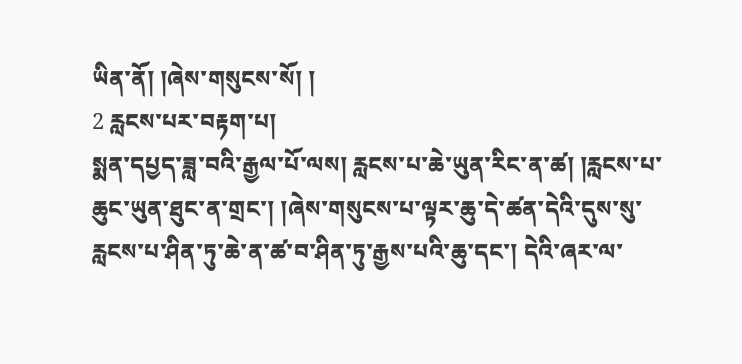ཡིན་ནོ། །ཞེས་གསུངས་སོ། །
2 རླངས་པར་བརྟག་པ།
སྨན་དཔྱད་ཟླ་བའི་རྒྱལ་པོ་ལས། རླངས་པ་ཆེ་ཡུན་རིང་ན་ཚ། །རླངས་པ་ཆུང་ཡུན་ཐུང་ན་གྲང་། །ཞེས་གསུངས་པ་ལྟར་ཆུ་དེ་ཚན་དེའི་དུས་སུ་རླངས་པ་ཤིན་ཏུ་ཆེ་ན་ཚ་བ་ཤིན་ཏུ་རྒྱས་པའི་ཆུ་དང་། དེའི་ཞར་ལ་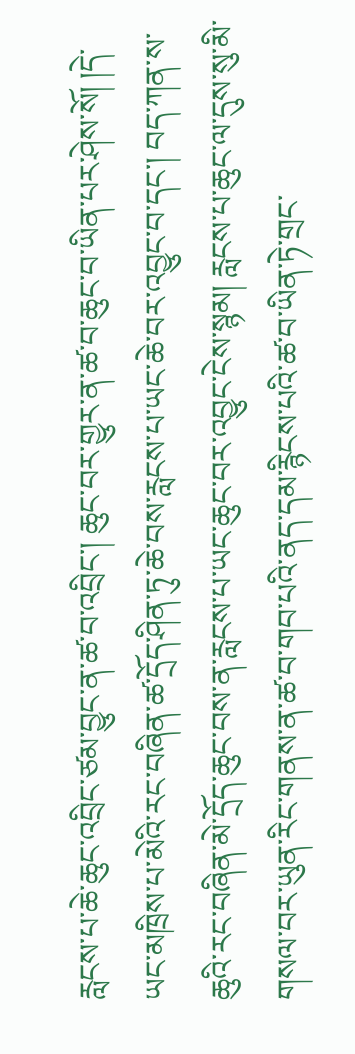རླངས་པ་ཆེ་ཆུང་འབྲིང་ཙམ་བྱུང་ན་ཚ་བ་འབྲིང་། ཆུང་བར་གྱུར་ན་ཚ་བ་ཆུང་བ་ཡིན་པར་ཤེས་སོ། །དེ་ཡང་མཁྲིས་པ་མེའི་རང་བཞིན་ཚ་དྲོད་ཤིན་ཏུ་ཆེ་བས་རླངས་པ་ཡང་ཆེ་བར་འབྱུང་བ་དང་། བད་ཀན་ས་ཆུའི་རང་བཞིན་མེ་དྲོད་ཆུང་བས་ན་རླངས་པ་ཡང་ཆུང་བར་འབྱུང་ངེས་སྙམ། རླངས་པ་ཆུང་ལ་དུས་སུ་མི་གསལ་བར་ཡུན་རིང་གནས་ན་ཚ་བ་གབ་པའི་ནད་དམ་རྙིངས་པའི་ཚ་བ་ཡིན་ཏེ་གྲང་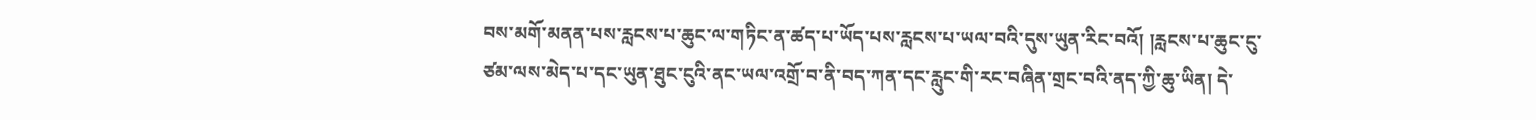བས་མགོ་མནན་པས་རླངས་པ་ཆུང་ལ་གཏིང་ན་ཚད་པ་ཡོད་པས་རླངས་པ་ཡལ་བའི་དུས་ཡུན་རིང་བའོ། །རླངས་པ་ཆུང་ངུ་ཙམ་ལས་མེད་པ་དང་ཡུན་ཐུང་ངུའི་ནང་ཡལ་འགྲོ་བ་ནི་བད་ཀན་དང་རླུང་གི་རང་བཞིན་གྲང་བའི་ནད་ཀྱི་ཆུ་ཡིན། དེ་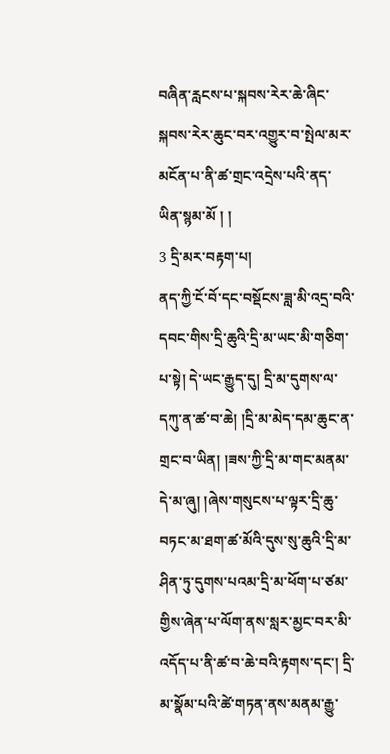བཞིན་རླངས་པ་སྐབས་རེར་ཆེ་ཞིང་སྐབས་རེར་ཆུང་བར་འགྱུར་བ་སྤེལ་མར་མངོན་པ་ནི་ཚ་གྲང་འདྲེས་པའི་ནད་ཡིན་སྙམ་མོ ། །
3 དྲི་མར་བརྟག་པ།
ནད་ཀྱི་ངོ་བོ་དང་བསྡོངས་ཟླ་མི་འདྲ་བའི་དབང་གིས་དྲི་ཆུའི་དྲི་མ་ཡང་མི་གཅིག་པ་སྟེ། དེ་ཡང་རྒྱུད་དུ། དྲི་མ་དུགས་ལ་དཀུ་ན་ཚ་བ་ཆེ། །དྲི་མ་མེད་དམ་ཆུང་ན་གྲང་བ་ཡིན། །ཟས་ཀྱི་དྲི་མ་གང་མནམ་དེ་མ་ཞུ། །ཞེས་གསུངས་པ་ལྟར་དྲི་ཆུ་བཏང་མ་ཐག་ཚ་མོའི་དུས་སུ་ཆུའི་དྲི་མ་ཤིན་ཏུ་དུགས་པའམ་དྲི་མ་ཕོག་པ་ཙམ་གྱིས་ཞེན་པ་ལོག་ནས་སླར་མྱང་བར་མི་འདོད་པ་ནི་ཚ་བ་ཆེ་བའི་རྟགས་དང་། དྲི་མ་སྣོམ་པའི་ཚེ་གཏན་ནས་མནམ་རྒྱུ་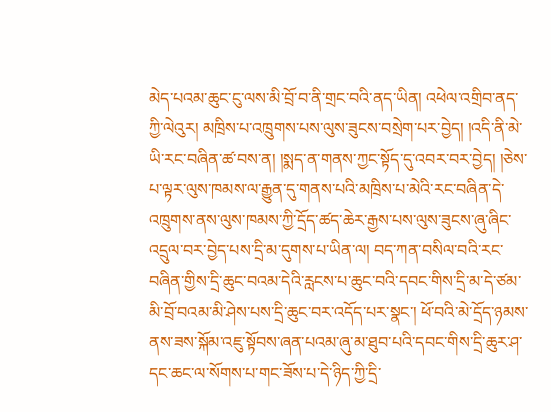མེད་པའམ་ཆུང་ངུ་ལས་མི་བྲོ་བ་ནི་གྲང་བའི་ནད་ཡིན། འཕེལ་འགྲིབ་ནད་ཀྱི་ལེའུར། མཁྲིས་པ་འཁྲུགས་པས་ལུས་ཟུངས་བསྲེག་པར་བྱེད། །འདི་ནི་མེ་ཡི་རང་བཞིན་ཚ་བས་ན། །སྨད་ན་གནས་ཀྱང་སྟོད་དུ་འབར་བར་བྱེད། །ཅེས་པ་ལྟར་ལུས་ཁམས་ལ་རྒྱུན་དུ་གནས་པའི་མཁྲིས་པ་མེའི་རང་བཞིན་དེ་འཁྲུགས་ནས་ལུས་ཁམས་ཀྱི་དྲོད་ཚད་ཆེར་རྒྱས་པས་ལུས་ཟུངས་ཞུ་ཞིང་འདྲུལ་བར་བྱེད་པས་དྲི་མ་དུགས་པ་ཡིན་ལ། བད་ཀན་བསིལ་བའི་རང་བཞིན་གྱིས་དྲི་ཆུང་བའམ་དེའི་རླངས་པ་ཆུང་བའི་དབང་གིས་དྲི་མ་དེ་ཙམ་མི་བྲོ་བའམ་མི་ཤེས་པས་དྲི་ཆུང་བར་འདོད་པར་སྣང་། ཕོ་བའི་མེ་དྲོད་ཉམས་ནས་ཟས་སྐོམ་འཇུ་སྟོབས་ཞན་པའམ་ཞུ་མ་ཐུབ་པའི་དབང་གིས་དྲི་ཆུར་ཤ་དང་ཆང་ལ་སོགས་པ་གང་ཟོས་པ་དེ་ཉིད་ཀྱི་དྲི་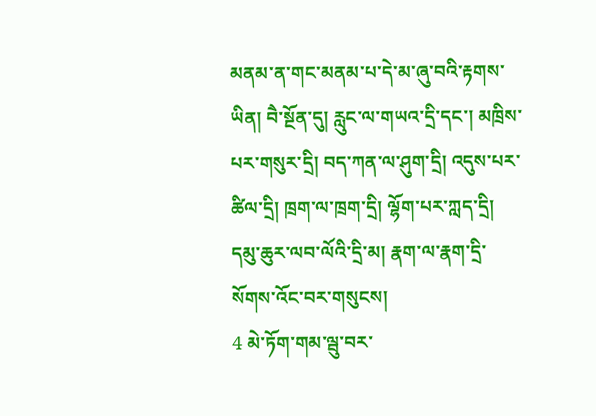མནམ་ན་གང་མནམ་པ་དེ་མ་ཞུ་བའི་རྟགས་ཡིན། བཻ་སྔོན་དུ། རླུང་ལ་གཡའ་དྲི་དང་། མཁྲིས་པར་གསུར་དྲི། བད་ཀན་ལ་ཤུག་དྲི། འདུས་པར་ཚིལ་དྲི། ཁྲག་ལ་ཁྲག་དྲི། ལྷོག་པར་ཀླད་དྲི། དམུ་ཆུར་ལབ་ལོའི་དྲི་མ། རྣག་ལ་རྣག་དྲི་སོགས་འོང་བར་གསུངས།
4 མེ་ཏོག་གམ་ལྦུ་བར་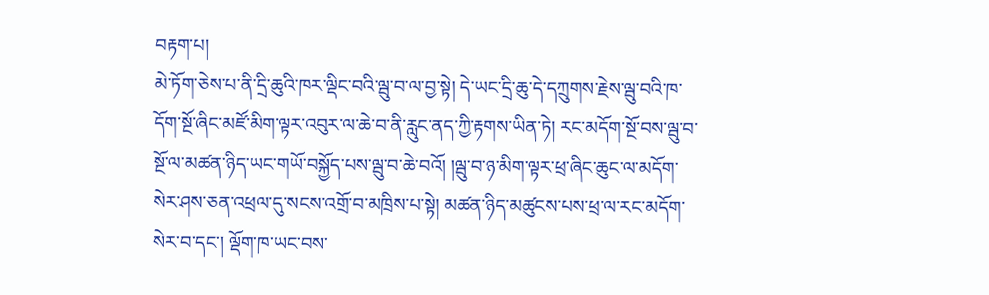བརྟག་པ།
མེ་ཏོག་ཅེས་པ་ནི་དྲི་ཆུའི་ཁར་ལྡིང་བའི་ལྦུ་བ་ལ་བྱ་སྟེ། དེ་ཡང་དྲི་ཆུ་དེ་དཀྲུགས་རྗེས་ལྦུ་བའི་ཁ་དོག་སྔོ་ཞིང་མཛོ་མིག་ལྟར་འབུར་ལ་ཆེ་བ་ནི་རླུང་ནད་ཀྱི་རྟགས་ཡིན་ཏེ། རང་མདོག་སྔོ་བས་ལྦུ་བ་སྔོ་ལ་མཚན་ཉིད་ཡང་གཡོ་བསྐྱོད་པས་ལྦུ་བ་ཆེ་བའོ། །ལྦུ་བ་ཉ་མིག་ལྟར་ཕྲ་ཞིང་ཆུང་ལ་མདོག་སེར་ཤས་ཅན་འཕྲལ་དུ་སངས་འགྲོ་བ་མཁྲིས་པ་སྟེ། མཚན་ཉིད་མཚུངས་པས་ཕྲ་ལ་རང་མདོག་སེར་བ་དང་། ལྡོག་ཁ་ཡང་བས་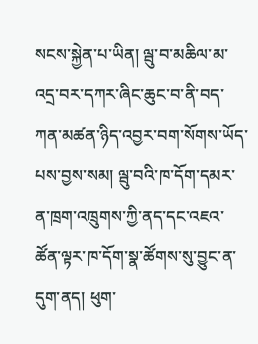སངས་སྐྱེན་པ་ཡིན། ལྦུ་བ་མཆིལ་མ་འདྲ་བར་དཀར་ཞིང་ཆུང་བ་ནི་བད་ཀན་མཚན་ཉིད་འབྱར་བག་སོགས་ཡོད་པས་བྱས་སམ། ལྦུ་བའི་ཁ་དོག་དམར་ན་ཁྲག་འཁྲུགས་ཀྱི་ནད་དང་འཇའ་ཚོན་ལྟར་ཁ་དོག་སྣ་ཚོགས་སུ་བྱུང་ན་དུག་ནད། ཕུག་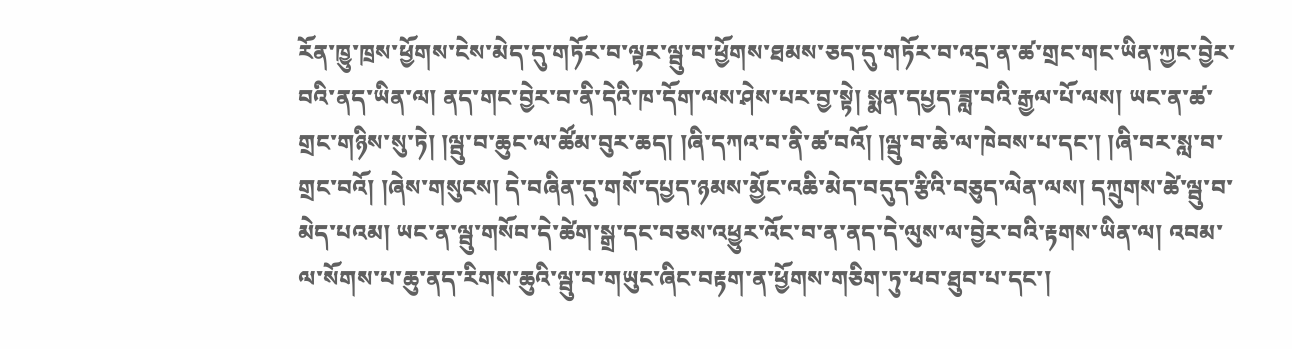རོན་ཁྱུ་ཁྲས་ཕྱོགས་ངེས་མེད་དུ་གཏོར་བ་ལྟར་ལྦུ་བ་ཕྱོགས་ཐམས་ཅད་དུ་གཏོར་བ་འདྲ་ན་ཚ་གྲང་གང་ཡིན་ཀྱང་བྱེར་བའི་ནད་ཡིན་ལ། ནད་གང་བྱེར་བ་ནི་དེའི་ཁ་དོག་ལས་ཤེས་པར་བྱ་སྟེ། སྨན་དཔྱད་ཟླ་བའི་རྒྱལ་པོ་ལས། ཡང་ན་ཚ་གྲང་གཉིས་སུ་ཏེ། །ལྦུ་བ་ཆུང་ལ་ཚོམ་བུར་ཆད། །ཞི་དཀའ་བ་ནི་ཚ་བའོ། །ལྦུ་བ་ཆེ་ལ་ཁེབས་པ་དང་། །ཞི་བར་སླ་བ་གྲང་བའོ། །ཞེས་གསུངས། དེ་བཞིན་དུ་གསོ་དཔྱད་ཉམས་མྱོང་འཆི་མེད་བདུད་རྩིའི་བཅུད་ལེན་ལས། དཀྲུགས་ཚེ་ལྦུ་བ་མེད་པའམ། ཡང་ན་ལྦུ་གསོབ་དེ་ཚེག་སྒྲ་དང་བཅས་འཕྱུར་འོང་བ་ན་ནད་དེ་ལུས་ལ་བྱེར་བའི་རྟགས་ཡིན་ལ། འབམ་ལ་སོགས་པ་ཆུ་ནད་རིགས་ཆུའི་ལྦུ་བ་གཡུང་ཞིང་བརྟག་ན་ཕྱོགས་གཅིག་ཏུ་ཕབ་ཐུབ་པ་དང་།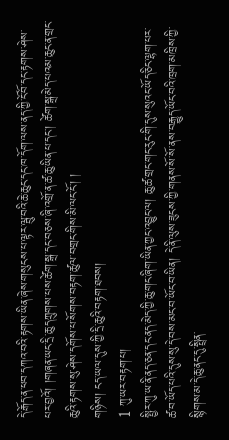དེ་རྒོད་ན་ཕབ་དཀའ་བའི་རྟགས་ཡིན་ཞེས་གསུངས་པ་ལྟར་ལྦུ་བའི་ཆེ་ཆུང་དང་ཁ་དོག་ལས་ནད་ཀྱི་ངོ་བོ་དང་རྟགས་ཤེས་པར་བྱའོ། །གཞན་ཡང་དྲི་ཆུ་དཀྲུགས་པས་ཚེག་སྒྲ་དང་བཅས་ཞི་འགྲོ་ན་ཚ་ཆུ་ཡིན་པ་དང་། ཚེག་སྒྲ་མེད་པའམ་ཆུང་ན་གྲང་ཆུའི་རྟགས་སུ་ཤེས་དགོས་པ་སོགས་བརྟག་ཚུལ་བགྲང་གིས་མི་ལང་ངོ་། །
གཉིས། ངད་ཡལ་དུས་ཀྱི་དྲི་ཆུའི་བརྟག་ཐབས།
1 ཀུ་ཡར་བརྟག་པ།
སྤྱིར་ཀུ་ཡ་ནི་ནད་ཅན་དང་ནད་མེད་ཀྱི་ཆུ་གང་ཞིག་ཡིན་ཀྱང་འབྱུང་ལ། ཆུ་ཚ་གྲང་གང་རུང་གི་དུས་སུའང་ཡོད་ཅིང་ལྷག་པར་ཚ་བ་ཡོད་པའི་དུས་སུ་དེ་བས་མང་བ་ཡོང་བ་ཡིན། དེ་ནི་ལུས་ཟུངས་ཀྱི་གནས་སོ་སོ་ནས་བརྒྱུད་ཡོང་བའི་ཁྲག་མཁྲིས་ཀྱི་སྙིགས་མ་དེ་ཆུ་ནང་དུ་སྤྲིན་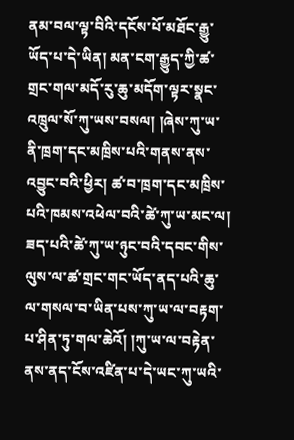ནམ་བལ་ལྟ་བིའི་དངོས་པོ་མཐོང་རྒྱུ་ཡོད་པ་དེ་ཡིན། མན་ངག་རྒྱུད་ཀྱི་ཚ་གྲང་གལ་མདོ་རུ་ཆུ་མདོག་ལྟར་སྣང་འཁྲུལ་སོ་ཀུ་ཡས་བསལ། །ཞེས་ཀུ་ཡ་ནི་ཁྲག་དང་མཁྲིས་པའི་གནས་ནས་འབྱུང་བའི་ཕྱིར། ཚ་བ་ཁྲག་དང་མཁྲིས་པའི་ཁམས་འཕེལ་བའི་ཚེ་ཀུ་ཡ་མང་ལ། ཟད་པའི་ཚེ་ཀུ་ཡ་ཉུང་བའི་དབང་གིས་ལུས་ལ་ཚ་གྲང་གང་ཡོད་ནད་པའི་ཆུ་ལ་གསལ་བ་ཡིན་པས་ཀུ་ཡ་ལ་བརྟག་པ་ཤིན་ཏུ་གལ་ཆེའོ། །ཀུ་ཡ་ལ་བརྟེན་ནས་ནད་ངོས་འཛིན་པ་དེ་ཡང་ཀུ་ཡའི་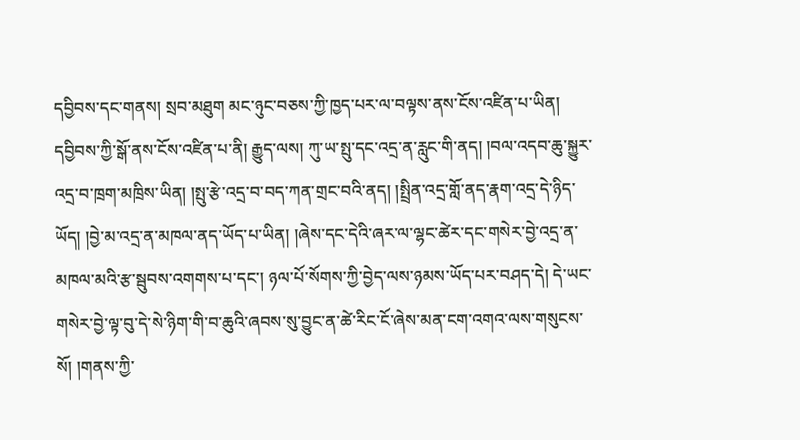དབྱིབས་དང་གནས། སྲབ་མཐུག མང་ཉུང་བཅས་ཀྱི་ཁྱད་པར་ལ་བལྟས་ནས་ངོས་འཛིན་པ་ཡིན། དབྱིབས་ཀྱི་སྒོ་ནས་ངོས་འཛིན་པ་ནི། རྒྱུད་ལས། ཀུ་ཡ་སྤུ་དང་འདྲ་ན་རླུང་གི་ནད། །བལ་འདབ་ཆུ་སྐྱུར་འདྲ་བ་ཁྲག་མཁྲིས་ཡིན། །སྤུ་རྩེ་འདྲ་བ་བད་ཀན་གྲང་བའི་ནད། །སྤྲིན་འདྲ་གློ་ནད་རྣག་འདྲ་དེ་ཉིད་ཡོད། །བྱེ་མ་འདྲ་ན་མཁལ་ནད་ཡོད་པ་ཡིན། །ཞེས་དང་དེའི་ཞར་ལ་ལྷང་ཚེར་དང་གསེར་བྱེ་འདྲ་ན་མཁལ་མའི་རྩ་སྦུབས་འགགས་པ་དང་། ཉལ་པོ་སོགས་ཀྱི་བྱེད་ལས་ཉམས་ཡོད་པར་བཤད་དེ། དེ་ཡང་གསེར་བྱེ་ལྟ་བུ་དེ་སེ་ཉིག་གི་བ་ཆུའི་ཞབས་སུ་བྱུང་ན་ཚེ་རིང་ངོ་ཞེས་མན་ངག་འགའ་ལས་གསུངས་སོ། །གནས་ཀྱི་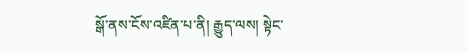སྒོ་ནས་ངོས་འཛིན་པ་ནི། རྒྱུད་ལས། སྟེང་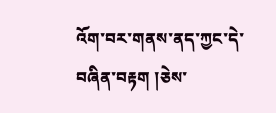འོག་བར་གནས་ནད་ཀྱང་དེ་བཞིན་བརྟག །ཅེས་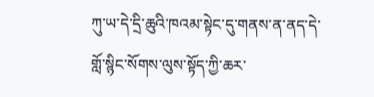ཀུ་ཡ་དེ་དྲི་ཆུའི་ཁའམ་སྟེང་དུ་གནས་ན་ནད་དེ་གློ་སྙིང་སོགས་ལུས་སྟོད་ཀྱི་ཆར་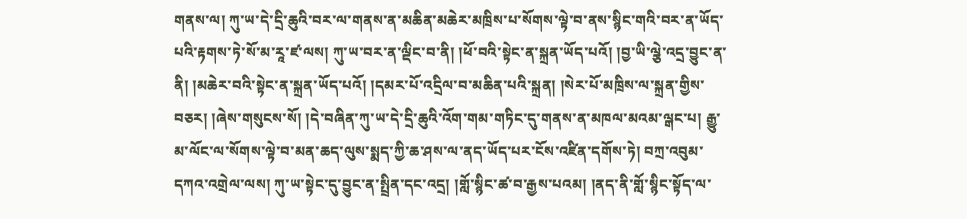གནས་ལ། ཀུ་ཡ་དེ་དྲི་ཆུའི་བར་ལ་གནས་ན་མཆིན་མཆེར་མཁྲིས་པ་སོགས་ལྟེ་བ་ནས་སྙིང་གའི་བར་ན་ཡོད་པའི་རྟགས་ཏེ་སོ་མ་རཱ་ཛ་ལས། ཀུ་ཡ་བར་ན་ལྡིང་བ་ནི། །ཕོ་བའི་སྟེང་ན་སྐྲན་ཡོད་པའོ། །བྱ་ཡི་ལྕེ་འདྲ་བྱུང་ན་ནི། །མཆེར་བའི་སྟེང་ན་སྐྲན་ཡོད་པའོ། །དམར་པོ་འདྲིལ་བ་མཆིན་པའི་སྐྲན། །སེར་པོ་མཁྲིས་ལ་སྐྲན་གྱིས་བཅར། །ཞེས་གསུངས་སོ། །དེ་བཞིན་ཀུ་ཡ་དེ་དྲི་ཆུའི་འོག་གམ་གཏིང་དུ་གནས་ན་མཁལ་མའམ་ལྒང་པ། རྒྱུ་མ་ལོང་ལ་སོགས་ལྟེ་བ་མན་ཆད་ལུས་སྨད་ཀྱི་ཆ་ཤས་ལ་ནད་ཡོད་པར་ངོས་འཛིན་དགོས་ཏེ། བཀྲ་འབུམ་དཀའ་འགྲེལ་ལས། ཀུ་ཡ་སྟེང་དུ་བྱུང་ན་སྤྲིན་དང་འདྲ། །གློ་སྙིང་ཚ་བ་རྒྱས་པའམ། །ནད་ནི་གློ་སྙིང་སྟོད་ལ་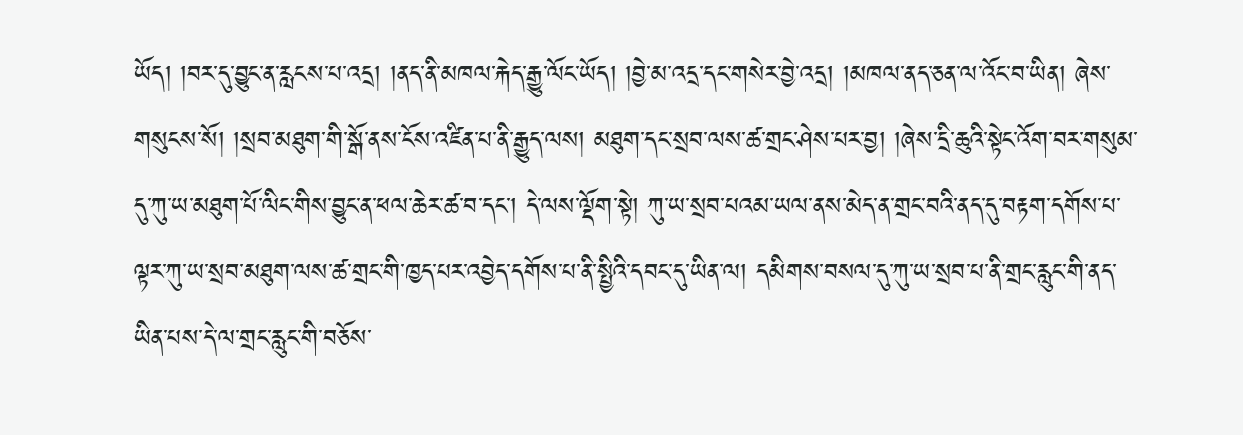ཡོད། །བར་དུ་བྱུང་ན་རླངས་པ་འདྲ། །ནད་ནི་མཁལ་རྐེད་རྒྱུ་ལོང་ཡོད། །བྱེ་མ་འདྲ་དང་གསེར་བྱེ་འདྲ། །མཁལ་ནད་ཅན་ལ་འོང་བ་ཡིན། ཞེས་གསུངས་སོ། །སྲབ་མཐུག་གི་སྒོ་ནས་ངོས་འཛིན་པ་ནི་རྒྱུད་ལས། མཐུག་དང་སྲབ་ལས་ཚ་གྲང་ཤེས་པར་བྱ། །ཞེས་དྲི་ཆུའི་སྟེང་འོག་བར་གསུམ་དུ་ཀུ་ཡ་མཐུག་པོ་ལིང་གིས་བྱུང་ན་ཕལ་ཆེར་ཚ་བ་དང་། དེ་ལས་ལྡོག་སྟེ། ཀུ་ཡ་སྲབ་པའམ་ཡལ་ནས་མེད་ན་གྲང་བའི་ནད་དུ་བརྟག་དགོས་པ་ལྟར་ཀུ་ཡ་སྲབ་མཐུག་ལས་ཚ་གྲང་གི་ཁྱད་པར་འབྱེད་དགོས་པ་ནི་སྤྱིའི་དབང་དུ་ཡིན་ལ། དམིགས་བསལ་དུ་ཀུ་ཡ་སྲབ་པ་ནི་གྲང་རླུང་གི་ནད་ཡིན་པས་དེ་ལ་གྲང་རླུང་གི་བཅོས་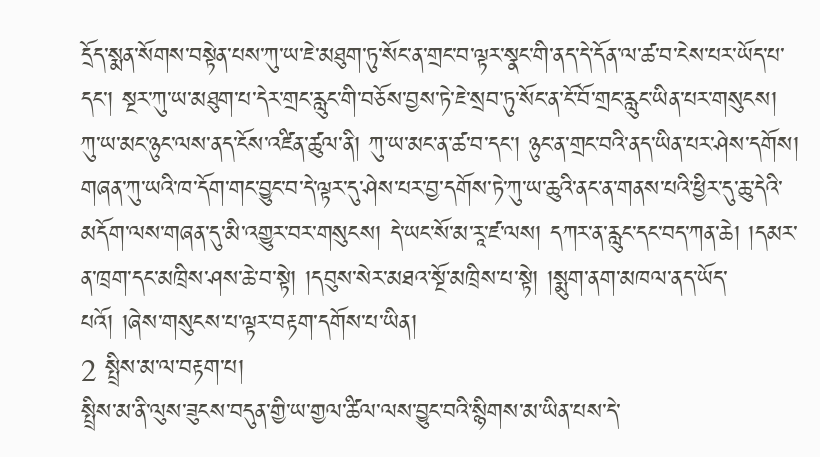དྲོད་སྨན་སོགས་བསྟེན་པས་ཀུ་ཡ་ཇེ་མཐུག་ཏུ་སོང་ན་གྲང་བ་ལྟར་སྣང་གི་ནད་དེ་དོན་ལ་ཚ་བ་ངེས་པར་ཡོད་པ་དང་། སྔར་ཀུ་ཡ་མཐུག་པ་དེར་གྲང་རླུང་གི་བཅོས་བྱས་ཏེ་ཇེ་སྲབ་ཏུ་སོང་ན་ངོ་བོ་གྲང་རླུང་ཡིན་པར་གསུངས། ཀུ་ཡ་མང་ཉུང་ལས་ནད་ངོས་འཛིན་ཚུལ་ནི། ཀུ་ཡ་མང་ན་ཚ་བ་དང་། ཉུང་ན་གྲང་བའི་ནད་ཡིན་པར་ཤེས་དགོས། གཞན་ཀུ་ཡའི་ཁ་དོག་གང་བྱུང་བ་དེ་ལྟར་དུ་ཤེས་པར་བྱ་དགོས་ཏེ་ཀུ་ཡ་ཆུའི་ནང་ན་གནས་པའི་ཕྱིར་དུ་ཆུ་དེའི་མདོག་ལས་གཞན་དུ་མི་འགྱུར་བར་གསུངས། དེ་ཡང་སོ་མ་རཱ་ཛ་ལས། དཀར་ན་རླུང་དང་བད་ཀན་ཆེ། །དམར་ན་ཁྲག་དང་མཁྲིས་ཤས་ཆེ་བ་སྟེ། །དབུས་སེར་མཐའ་སྔོ་མཁྲིས་པ་སྟེ། །སྨུག་ནག་མཁལ་ནད་ཡོད་པའོ། །ཞེས་གསུངས་པ་ལྟར་བརྟག་དགོས་པ་ཡིན།
2 སྤྲིས་མ་ལ་བརྟག་པ།
སྤྲིས་མ་ནི་ལུས་ཟུངས་བདུན་གྱི་ཡ་གྱལ་ཚིལ་ལས་བྱུང་བའི་སྙིགས་མ་ཡིན་པས་དེ་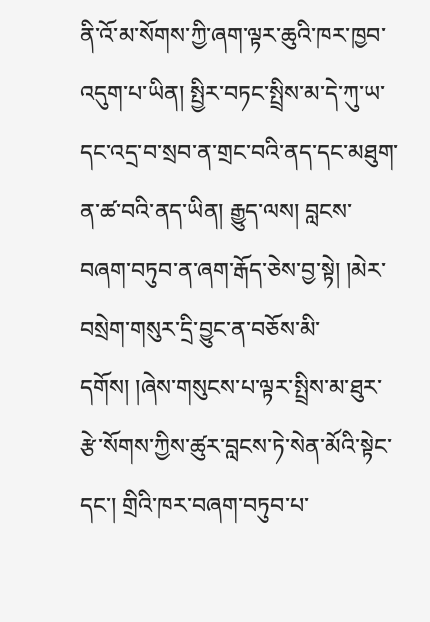ནི་འོ་མ་སོགས་ཀྱི་ཞག་ལྟར་ཆུའི་ཁར་ཁྱབ་འདུག་པ་ཡིན། སྤྱིར་བཏང་སྤྲིས་མ་དེ་ཀུ་ཡ་དང་འདྲ་བ་སྲབ་ན་གྲང་བའི་ནད་དང་མཐུག་ན་ཚ་བའི་ནད་ཡིན། རྒྱུད་ལས། བླངས་བཞག་བཏུབ་ན་ཞག་རྒོད་ཅེས་བྱ་སྟེ། །མེར་བསྲེག་གསུར་དྲི་བྱུང་ན་བཅོས་མི་དགོས། །ཞེས་གསུངས་པ་ལྟར་སྤྲིས་མ་ཐུར་རྩེ་སོགས་ཀྱིས་ཚུར་བླངས་ཏེ་སེན་མོའི་སྟེང་དང་། གྲིའི་ཁར་བཞག་བཏུབ་པ་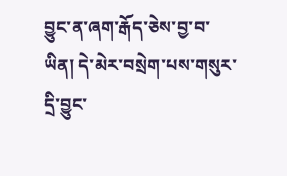བྱུང་ན་ཞག་རྒོད་ཅེས་བྱ་བ་ཡིན། དེ་མེར་བསྲེག་པས་གསུར་དྲི་བྱུང་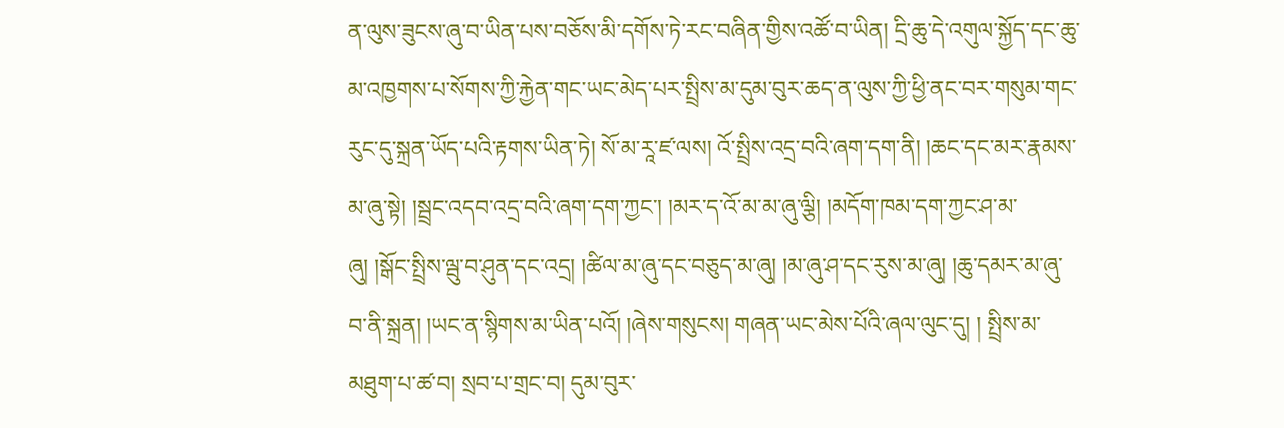ན་ལུས་ཟུངས་ཞུ་བ་ཡིན་པས་བཅོས་མི་དགོས་ཏེ་རང་བཞིན་གྱིས་འཚོ་བ་ཡིན། དྲི་ཆུ་དེ་འགུལ་སྐྱོད་དང་ཆུ་མ་འཁྱགས་པ་སོགས་ཀྱི་རྐྱེན་གང་ཡང་མེད་པར་སྤྲིས་མ་དུམ་བུར་ཆད་ན་ལུས་ཀྱི་ཕྱི་ནང་བར་གསུམ་གང་རུང་དུ་སྐྲན་ཡོད་པའི་རྟགས་ཡིན་ཏེ། སོ་མ་རཱ་ཛ་ལས། འོ་སྤྲིས་འདྲ་བའི་ཞག་དག་ནི། །ཆང་དང་མར་རྣམས་མ་ཞུ་སྟེ། །སྦྲང་འདབ་འདྲ་བའི་ཞག་དག་ཀྱང་། །མར་ད་འོ་མ་མ་ཞུ་ལྕི། །མདོག་ཁམ་དག་ཀྱང་ཤ་མ་ཞུ། །སྒོང་སྤྲིས་ལྦུ་བ་ཤུན་དང་འདྲ། །ཚིལ་མ་ཞུ་དང་བཅུད་མ་ཞུ། །མ་ཞུ་ཤ་དང་རུས་མ་ཞུ། །ཆུ་དམར་མ་ཞུ་བ་ནི་སྐྲན། །ཡང་ན་སྙིགས་མ་ཡིན་པའོ། །ཞེས་གསུངས། གཞན་ཡང་མེས་པོའི་ཞལ་ལུང་དུ། ། སྤྲིས་མ་མཐུག་པ་ཚ་བ། སྲབ་པ་གྲང་བ། དུམ་བུར་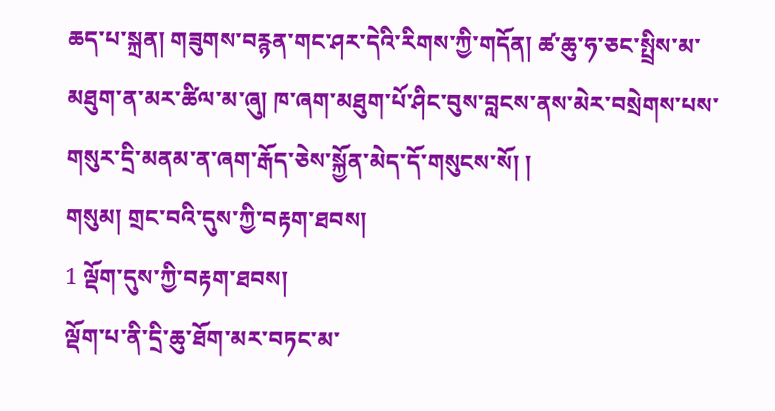ཆད་པ་སྐྲན། གཟུགས་བརྙན་གང་ཤར་དེའི་རིགས་ཀྱི་གདོན། ཚ་ཆུ་ཧ་ཅང་སྤྲིས་མ་མཐུག་ན་མར་ཚིལ་མ་ཞུ། ཁ་ཞག་མཐུག་པོ་ཤིང་བུས་བླངས་ནས་མེར་བསྲེགས་པས་གསུར་དྲི་མནམ་ན་ཞག་རྒོད་ཅེས་སྐྱོན་མེད་དོ་གསུངས་སོ། །
གསུམ། གྲང་བའི་དུས་ཀྱི་བརྟག་ཐབས།
1 ལྡོག་དུས་ཀྱི་བརྟག་ཐབས།
ལྡོག་པ་ནི་དྲི་ཆུ་ཐོག་མར་བཏང་མ་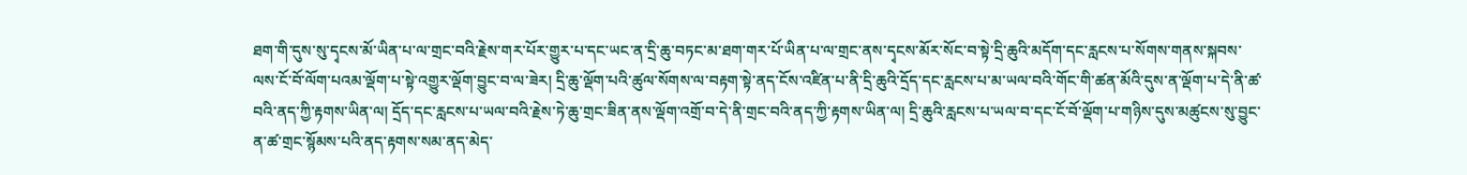ཐག་གི་དུས་སུ་དྭངས་མོ་ཡིན་པ་ལ་གྲང་བའི་རྗེས་གར་པོར་གྱུར་པ་དང་ཡང་ན་དྲི་ཆུ་བཏང་མ་ཐག་གར་པོ་ཡིན་པ་ལ་གྲང་ནས་དྭངས་མོར་སོང་བ་སྟེ་དྲི་ཆུའི་མདོག་དང་རླངས་པ་སོགས་གནས་སྐབས་ལས་ངོ་བོ་ལོག་པའམ་ལྡོག་པ་སྟེ་འགྱུར་ལྡོག་བྱུང་བ་ལ་ཟེར། དྲི་ཆུ་ལྡོག་པའི་ཚུལ་སོགས་ལ་བརྟག་སྟེ་ནད་ངོས་འཛིན་པ་ནི་དྲི་ཆུའི་དྲོད་དང་རླངས་པ་མ་ཡལ་བའི་གོང་གི་ཚན་མོའི་དུས་ན་ལྡོག་པ་དེ་ནི་ཚ་བའི་ནད་ཀྱི་རྟགས་ཡིན་ལ། དྲོད་དང་རླངས་པ་ཡལ་བའི་རྗེས་ཏེ་ཆུ་གྲང་ཟིན་ནས་ལྡོག་འགྲོ་བ་དེ་ནི་གྲང་བའི་ནད་ཀྱི་རྟགས་ཡིན་ལ། དྲི་ཆུའི་རླངས་པ་ཡལ་བ་དང་ངོ་བོ་ལྡོག་པ་གཉིས་དུས་མཚུངས་སུ་བྱུང་ན་ཚ་གྲང་སྙོམས་པའི་ནད་རྟགས་སམ་ནད་མེད་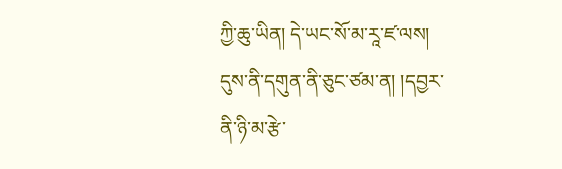ཀྱི་ཆུ་ཡིན། དེ་ཡང་སོ་མ་རཱ་ཛ་ལས། དུས་ནི་དགུན་ནི་ཅུང་ཙམ་ན། །དབྱར་ནི་ཉི་མ་རྩེ་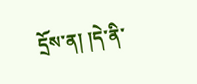དྲོས་ན། །དེ་ནི་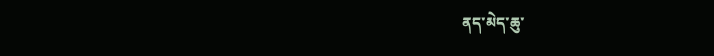ནད་མེད་ཆུ་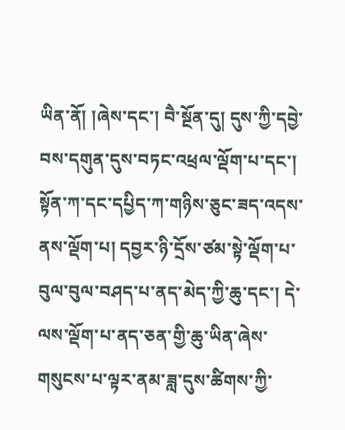ཡིན་ནོ། །ཞེས་དང་། བཻ་སྔོན་དུ། དུས་ཀྱི་དབྱེ་བས་དགུན་དུས་བཏང་འཕྲལ་ལྡོག་པ་དང་། སྟོན་ཀ་དང་དཔྱིད་ཀ་གཉིས་ཅུང་ཟད་འདས་ནས་ལྡོག་པ། དབྱར་ཉི་དྲོས་ཙམ་སྟེ་ལྡོག་པ་བུལ་བུལ་བཤད་པ་ནད་མེད་ཀྱི་ཆུ་དང་། དེ་ལས་ལྡོག་པ་ནད་ཅན་གྱི་ཆུ་ཡིན་ཞེས་གསུངས་པ་ལྟར་ནམ་ཟླ་དུས་ཚིགས་ཀྱི་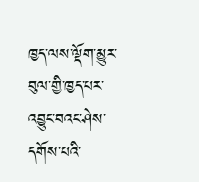ཁྱད་ལས་ལྡོག་མྱུར་བུལ་གྱི་ཁྱད་པར་འབྱུང་བའང་ཤེས་དགོས་པའི་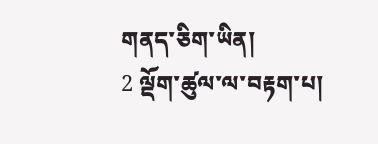གནད་ཅིག་ཡིན།
2 ལྡོག་ཚུལ་ལ་བརྟག་པ།